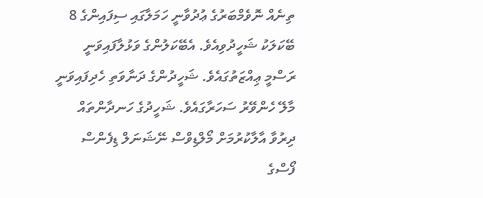ތިނެއް ނޮވެމްބަރުގެ ޢުދުވާނީ ހަމަލާގައި ސިފައިންގެ 8 ބޭކަލަކު ޝަހީދުވިއެވެ. އެބޭކަލުންގެ ވަޅުލާފައިވަނީ ރަސްމީ ޢިއްޒަތުގައެވެ. ޝަހީދުންގެ ދަނާވަތި ހެދިފައިވަނީ މާލޭ ހެންވޭރު ސަހަރާގައެވެ. ޝަހީދުގެ ހަނދާންތައް ދިރުވާ އާލާކުރުމަށް މޯލްޑިވްސް ނޭޝަނަލް ޑިފެންސް ފޯސްގެ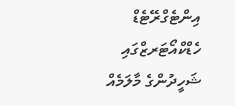އިންޓެގްރޭޓެޑް ހެޑްކްއޯޓަރޒްގައި ޝަހީދުންގެ މާލަމެއް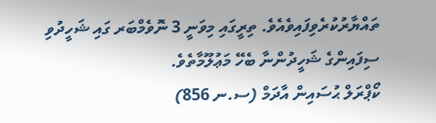ތައްޔާރުކުރެވިފައިވެއެވެ. ތިރީގައި މިވަނީ 3 ނޮވެމްބަރ ގައި ޝަހީދުވި ސިފައިންގެ ޝަހީދުންނާ ބެހޭ މަޢުލޫމާތެވެ.
ކޯޕްރަލް ޙުސައިން އާދަމް (ސ.ނ 856)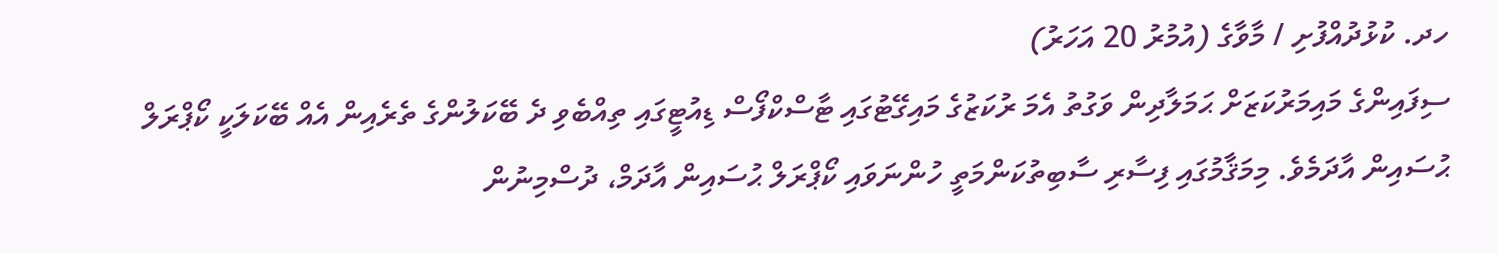ހދ. ކުޅުދުއްފުށި / މާވާގެ (އުމުރު 20 އަހަރު)
ސިފައިންގެ މައިމަރުކަޒަށް ޙަމަލާދިން ވަގުތު އެމަ ރުކަޒުގެ މައިގޭޓުގައި ޓާސްކްފޯސް ޑިއުޓީގައި ތިއްބެވި ދެ ބޭކަލުންގެ ތެރެއިން އެއް ބޭކަލަކީ ކޯޕްރަލް ޙުސައިން އާދަމެވެ. މިމަޤާމުގައި ފިސާރި ސާބިތުކަންމަތީ ހުންނަވައި ކޯޕްރަލް ޙުސައިން އާދަމް، ދުސްމިނުން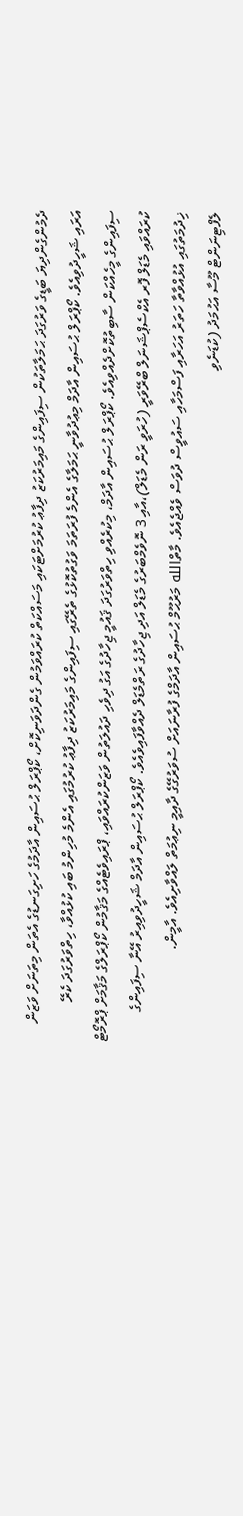ދެމުންގެންދިޔަ ބަޑީގެ ވަރުގަދަ ޙަމަލާތަކުން ސިފައިންގެ މައިމަރުކަޒު ދިފާޢު ކުރުމަށްޓަކައި މަސައްކަތް ކުރައްވަމުން ގެންދަވަނިކޮށް، ކޯޕްރަލް ޙުސައިން އާދަމުގެ ހަށިގަނޑުގެ އެތަން މިތަނަށް ވަޒަން އަރައި ޝަހީދުވިއެވެ. ކޯޕްރަލް ޙުސައިން އާދަމް މިޢުދުވާނީ ޙަމަލާގެ އެންމެ ފުރަތަމަ ވަގުތުކޮޅުގެ ތެރޭގައި ސިފައިންގެ މައިމަރުކަޒު ދިފާޢު ކުރުމުގައި އެންމެ މުހިންމު ބައި ކުޅުއްވާ، ހިތްވަރުގަދަ ކެރޭ ސިފައިންގެ މީހެއްކަން ސާބިތުކޮށްދެއްވިއެވެ. ކޯޕްރަލް ޙުސައިން އާދަމް، މިކުރެއްވި ހިތްވަރުގަދަ ޤައުމީ ޖިހާދުގެ އަގު ދިވެހި ދައުލަތުން ވަޒަންކުރައްވައި، ޕްރައިވެޓެއްގެ މަޤާމުން ކޯޕްރަލްގެ މަޤާމަށް ޕްރޮމޯޓް ކުރައްވައި މެޑަލް ފޮރ އެކްސެޕްޝަނަލް ބްރޭވަރީ (ހުރަވީ ރަން މެޑަލް)،އާއި 3 ނޮވެމްބަރުގެ މެޑަލް އަދި ޖިހާދުގެ ރަތްމެޑަލް ދެއްވާފައިވެއެވެ. ކޯޕްރަލް ޙުސައިން އާދަމް ޝަހީދުވިއިރު އޭނާ ސިފައިންގެ ޚިދުމަތުގައި އުޅުއްވާތާ ހަތަރު އަހަރާއި ފަސްމަހާއި ސައުވީސް ދުވަސް ވެއްޖެއެވެ. މާތްالله މަރުޙޫމް ޙުސައިން އާދަމްގެ ފުރާނައަށް ސުވަރުގޭގެ ދާއިމީ ނިޢުމަތް ލައްވާށިއެވެ. އާމީން.
ލެފްޓިނަންޓް މޫސާ އަޙުމަދު (ކުޑަނެވި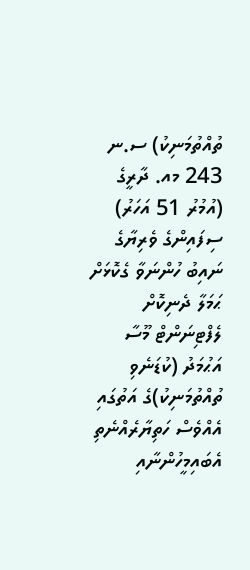ތުއްތުމަނިކު) ސ.ނ 243 މއ. ދާރީގެ (އުމުރު 51 އަހަރު)
ސިފައިންގެ ވެރިޔާގެ ނައިބު ހުންނަވާ ގެކޮޅަށް ޙަމަލާ ދެނިކޮށް ލެފްޓިނަންޓް މޫސާ އަޙުމަދު (ކުޑަނެވި ތުއްތުމަނިކު)ގެ އަތުގައި އެއްވެސް ހަތިޔާރެއްނެތި އެބައިމީހުންނާއި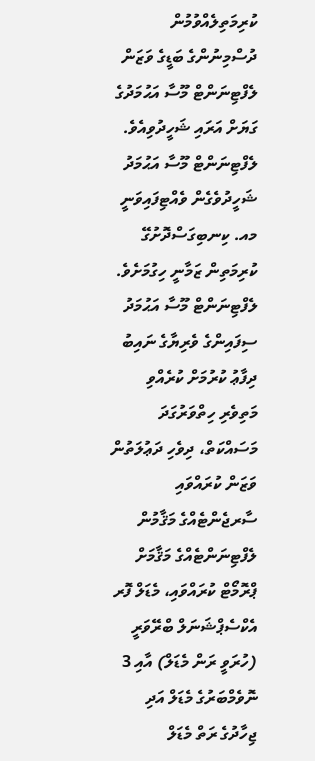ކުރިމަތިލެއްވުމުން ދުސްމިނުންގެ ބަޑީގެ ވަޒަން ލެފްޓިނަންޓް މޫސާ އަޙުމަދުގެ ގަޔަށް އަރައި ޝަހީދުވިއެވެ. ލެފްޓިނަންޓް މޫސާ އަޙުމަދު ޝަހީދުވެގެން ވެއްޓިފައިވަނީ މއ. ކިނބިގަސްދޮށުގޭ ކުރިމަތިން ޒަމާނީ ހިގުމަށެވެ. ލެފްޓިނަންޓް މޫސާ އަޙުމަދު ސިފައިންގެ ވެރިޔާގެ ނައިބު ދިފާޢު ކުރުމަށް ކުރެއްވި މަތިވެރި ހިތްވަރުގަދަ މަސައްކަތް، ދިވެހި ދަޢުލަތުން ވަޒަން ކުރައްވައި ސާރޖެންޓެއްގެ މަޤާމުން ލެފްޓިނަންޓެއްގެ މަޤާމަށް ޕްރޮމޯޓް ކުރައްވައި، މެޑަލް ފޮރ އެކްސެޕްޝަނަލް ބްރޭވަރީ (ހުރަވީ ރަން މެޑަލް) އާއި 3 ނޮވެމްބަރުގެ މެޑަލް އަދި ޖިހާދުގެ ރަތް މެޑަލް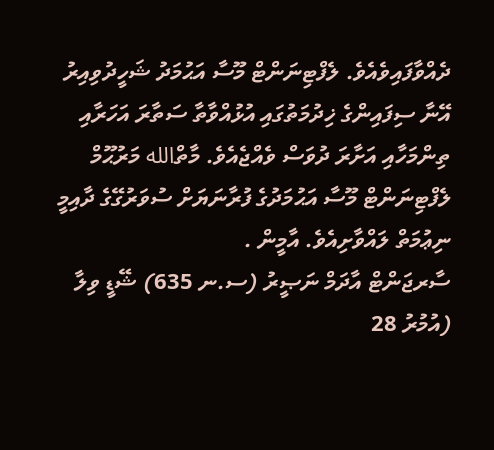ދެއްވާފައިވެއެވެ. ލެފްޓިނަންޓް މޫސާ އަޙުމަދު ޝަހީދުވިއިރު އޭނާ ސިފައިންގެ ޚިދުމަތުގައި އުޅުއްވާތާ ސަތާރަ އަހަރާއި ތިންމަހާއި އަށާރަ ދުވަސް ވެއްޖެއެވެ. މާތްالله މަރުޙޫމް ލެފްޓިނަންޓް މޫސާ އަޙުމަދުގެ ފުރާނަޔަށް ސުވަރުގޭގެ ދާއިމީ ނިޢުމަތް ލައްވާށިއެވެ. އާމީން .
ސާރޖަންޓް އާދަމް ނަޞީރު (ސ.ނ 635) ޝޭޑީ ވިލާ (އުމުރު 28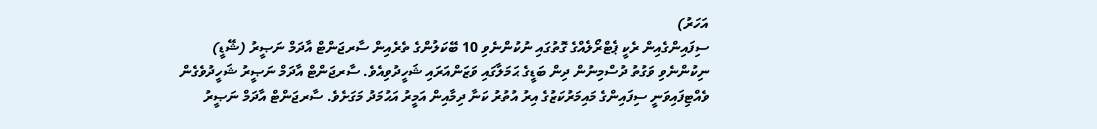އަހަރު)
ސިފައިންގެއިން ރެކީ ޕެޓްރޯލެއްގެ ގޮތުގައި ނުކުންނެވި 10 ބޭކަލުންގެ ތެރެއިން ސާރޖަންޓް އާދަމް ނަޞީރު (ޝޭޑީ) ނިކުންނެވި ވަގުތު ދުސްމިނުން ދިން ބަޑީގެ ޙަމަލާގައި ވަޒަންއަރައި ޝަހީދުވިއެވެ. ސާރޖަންޓް އާދަމް ނަޞީރު ޝަހީދުވެގެން ވެއްޓިފައިވަނީ ސިފައިންގެ މައިމަރުކަޒުގެ އިރު އުތުރު ކަނާ ދިމާއިން އަމީރު އަޙުމަދު މަގަށެވެ. ސާރޖަންޓް އާދަމް ނަޞީރު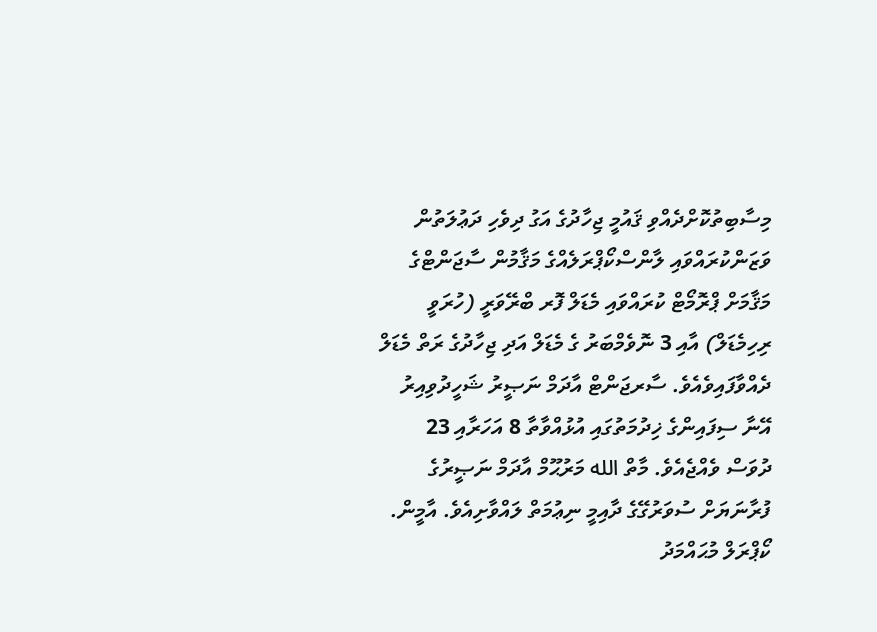މިސާބިތުކޮށްދެއްވި ޤައުމީ ޖިހާދުގެ އަގު ދިވެހި ދަޢުލަތުން ވަޒަންކުރައްވައި ލާންސްކޯޕްރަލެއްގެ މަޤާމުން ސާޖަންޓްގެ މަޤާމަށް ޕްރޮމޯޓް ކުރައްވައި މެޑަލް ފޮރ ބްރޭވަރީ (ހުރަވީ ރިހިމެޑަލް) އާއި 3 ނޮވެމްބަރު ގެ މެޑަލް އަދި ޖިހާދުގެ ރަތް މެޑަލް ދެއްވާފައިވެއެވެ. ސާރޖަންޓް އާދަމް ނަޞީރު ޝަހީދުވިއިރު އޭނާ ސިފައިންގެ ޚިދުމަތުގައި އުޅުއްވާތާ 8 އަހަރާއި 23 ދުވަސް ވެއްޖެއެވެ. މާތް الله މަރުޙޫމް އާދަމް ނަޞީރުގެ ފުރާނަޔަށް ސުވަރުގޭގެ ދާއިމީ ނިޢުމަތް ލައްވާށިއެވެ. އާމީން.
ކޯޕްރަލް މުޙައްމަދު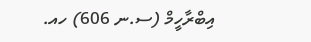އިބްރާހީމް (ސ.ނ 606) ހއ.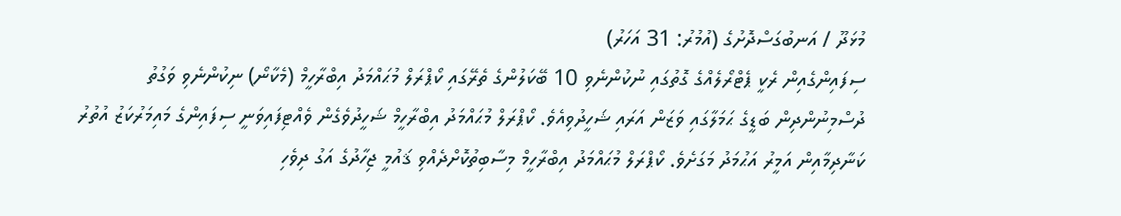މުޅަދޫ / އަނބުގަސްދޮށުގެ (އުމުރު: 31 އަހަރު)
ސިފައިންގެއިން ރެކީ ޕެޓްރޯލެއްގެ ގޮތުގައި ނުކުންނެވި 10 ބޭކަލުންގެ ތެރޭގައި ކޯޕްރަލް މުޙައްމަދު އިބްރާހީމް (މެކާނޯ) ނިކުންނެވި ވަގުތު ދުސްމިނުންދިން ބަޑީގެ ޙަމަލާގައި ވަޒަން އަރައި ޝަހީދުވިއެވެ. ކޯޕްރަލް މުޙައްމަދު އިބްރާހީމް ޝަހީދުވެގެން ވެއްޓިފައިވަނީ ސިފައިންގެ މައިމަރުކަޒު އުތުރު ކަނާދިމާއިން އަމީރު އަޙުމަދު މަގަށެވެ. ކޯޕްރަލް މުޙައްމަދު އިބްރާހީމް މިސާބިތުކޮށްދެއްވި ޤައުމީ ޖިހާދުގެ އަގު ދިވެހި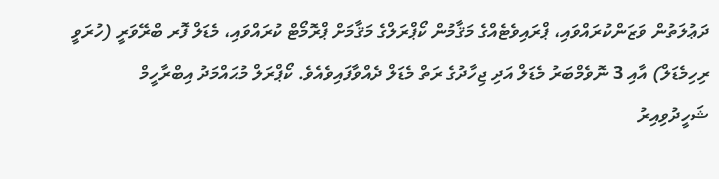ދަޢުލަތުން ވަޒަންކުރައްވައި، ޕްރައިވެޓެއްގެ މަޤާމުން ކޯޕްރަލްގެ މަޤާމަށް ޕްރޮމޯޓް ކުރައްވައި، މެޑަލް ފޮރ ބްރޭވަރީ (ހުރަވީ ރިހިމެޑަލް) އާއި 3 ނޮވެމްބަރު މެޑަލް އަދި ޖިހާދުގެ ރަތް މެޑަލް ދެއްވާފައިވެއެވެ. ކޯޕްރަލް މުޙައްމަދު އިބްރާހީމް ޝަހީދުވިއިރު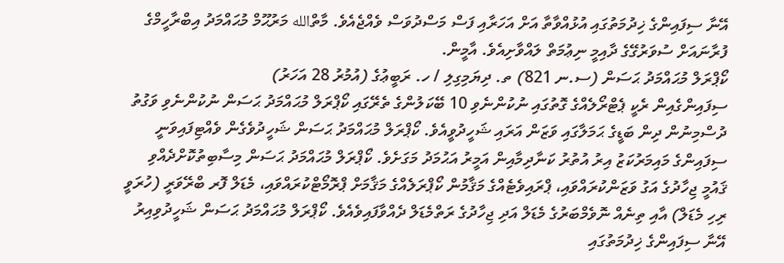އޭނާ ސިފައިންގެ ޚިދުމަތުގައި އުޅުއްވާތާ އަށް އަހަރާއި ފަސް މަސްދުވަސް ވެއްޖެއެވެ. މާތްالله މަރުޙޫމް މުޙައްމަދު އިބްރާހީމްގެ ފުރާނައަށް ސުވަރުގޭގެ ދާއިމީ ނިޢުމަތް ލައްވާށިއެވެ. އާމީން.
ކޯޕްރަލް މުޙައްމަދު ޙަސަން (ސ.ނ 821) ތ. ދިޔަމިގިލި / ހ. ރަބީޢުގެ (އުމުރު 28 އަހަރު)
ސިފައިންގެއިން ރެކީ ޕެޓްރޯލެއްގެ ގޮތުގައި ނުކުންނެވި 10 ބޭކަލުންގެ ތެރޭގައި ކޯޕްރަލް މުޙައްމަދު ޙަސަން ނުކުންނެވި ވަގުތު ދުސްމިނުން ދިން ބަޑީގެ ޙަމަލާގައި ވަޒަން އަރައި ޝަހީދުވީއެވެ. ކޯޕްރަލް މުޙައްމަދު ޙަސަން ޝަހީދުވެގެން ވެއްޓިފައިވަނީ ސިފައިންގެ މައިމަރުކަޒު އިރު އުތުރު ކަނާދިމާއިން އަމީރު އަޙުމަދު މަގަށެވެ. ކޯޕްރަލް މުޙައްމަދު ޙަސަން މިސާބިތުކޮށްދެއްވި ޤައުމީ ޖިހާދުގެ އަގު ވަޒަންކުރައްވައި، ޕްރައިވެޓެއްގެ މަޤާމުން ކޯޕްރަލެއްގެ މަޤާމަށް ޕްރޮމޯޓްކުރައްވައި، މެޑަލް ފޮރ ބްރޭވަރީ (ހުރަވީ ރިހި މެޑަލް) އާއި ތިނެއް ނޮވެމްބަރުގެ މެޑަލް އަދި ޖިހާދުގެ ރަތްމެޑަލް ދެއްވާފައިވެއެވެ. ކޯޕްރަލް މުޙައްމަދު ޙަސަން ޝަހީދުވިއިރު އޭނާ ސިފައިންގެ ޚިދުމަތުގައި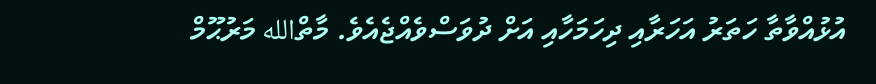އުޅުއްވާތާ ހަތަރު އަހަރާއި ދިހަމަހާއި އަށް ދުވަސްވެއްޖެއެވެ. މާތްالله މަރުޙޫމް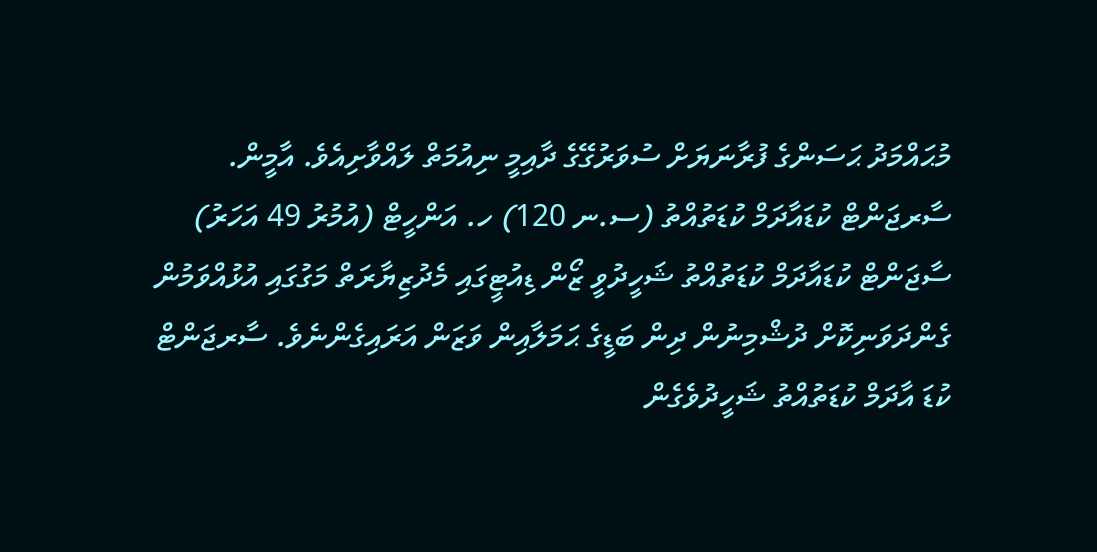މުޙައްމަދު ޙަސަންގެ ފުރާނަޔަށް ސުވަރުގޭގެ ދާއިމީ ނިއުމަތް ލައްވާށިއެވެ. އާމީން.
ސާރޖަންޓް ކުޑައާދަމް ކުޑަތުއްތު (ސ.ނ 120) ހ. އަންހީޓް (އުމުރު 49 އަހަރު)
ސާޖަންޓް ކުޑައާދަމް ކުޑަތުއްތު ޝަހީދުވީ ޒޯން ޑިއުޓީގައި މެދުޒިޔާރަތް މަގުގައި އުޅުއްވަމުން ގެންދަވަނިކޮށް ދުޝްމިނުން ދިން ބަޑީގެ ޙަމަލާއިން ވަޒަން އަރައިގެންނެވެ. ސާރޖަންޓް ކުޑަ އާދަމް ކުޑަތުއްތު ޝަހީދުވެގެން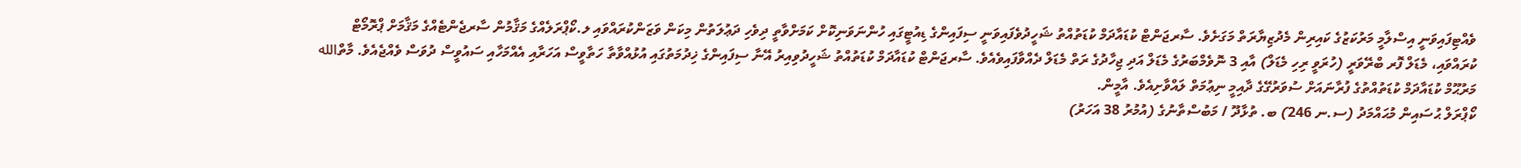ވެއްޓިފައިވަނީ އިސްލާމީ މަރުކަޒުގެ ކައިރިން މެދުޒިޔާރަތް މަގަށެވެ. ސާރޖަންޓް ކުޑައާދަމް ކުޑަތުއްތު ޝަހީދުވެފައިވަނީ ސިފައިންގެ ޑިއުޓީގައި ހުންނަވަނިކޮށް ކަމަށްވާތީ ދިވެހި ދަޢުލަތުން މިކަން ވަޒަންކުރައްވައި ލ.ކޯޕްރަލެއްގެ މަޤާމުން ސާރޖެންޓެއްގެ މަޤާމަށް ޕްރޮމޯޓް ކުރައްވައި، މެޑަލް ފޮރ ބްރޭވަރީ (ހުރަވީ ރިހި މެޑަލް) އާއި 3 ނޮވެމްބަރުގެ މެޑަލް އަދި ޖިހާދުގެ ރަތް މެޑަލް ދެއްވާފައިވެއެވެ. ސާރޖަންޓް ކުޑައާދަމް ކުޑަތުއްތު ޝަހީދުވިއިރު އޭނާ ސިފައިންގެ ޚިދުމަތުގައި އުޅުއްވާތާ ހަތާވީސް އަހަރާއި އެއްމަހާއި ސައުވީސް ދުވަސް ވެއްޖެއެވެ. މާތްالله މަރުޙޫމް ކުޑައާދަމް ކުޑަތުއްތުގެ ފުރާނައަށް ސުވަރުގޭގެ ދާއިމީ ނިޢުމަތް ލައްވާށިއެވެ. އާމީން.
ކޯޕްރަލް ޙުސައިން މުޙައްމަދު (ސ.ނ 246) ބ. ތުޅާދޫ / މަބުސްތާނުގެ (އުމުރު 38 އަހަރު)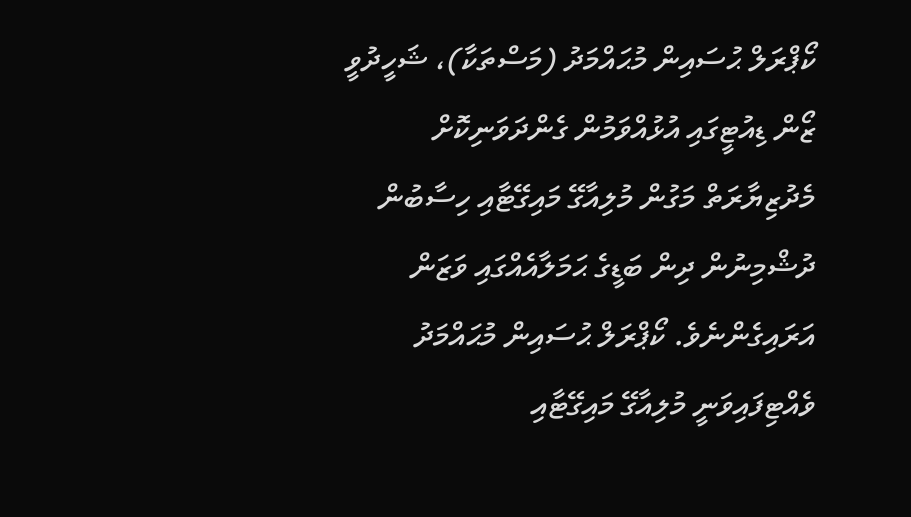ކޯޕްރަލް ޙުސައިން މުޙައްމަދު (މަސްތަކާ)، ޝަހީދުވީ ޒޯން ޑިއުޓީގައި އުޅުއްވަމުން ގެންދަވަނިކޮށް މެދުޒިޔާރަތް މަގުން މުލިއާގޭ މައިގޭޓާއި ހިސާބުން ދުޝްމިނުން ދިން ބަޑީގެ ޙަމަލާއެއްގައި ވަޒަން އަރައިގެންނެވެ. ކޯޕްރަލް ޙުސައިން މުޙައްމަދު ވެއްޓިފައިވަނީ މުލިއާގޭ މައިގޭޓާއި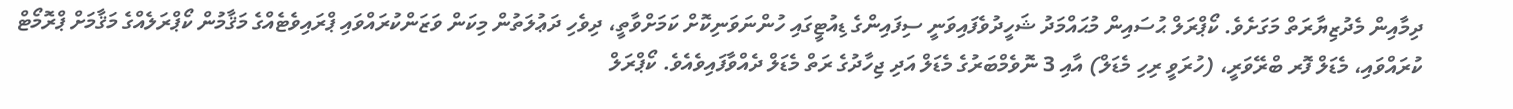ދިމާއިން މެދުޒިޔާރަތް މަގަށެވެ. ކޯޕްރަލް ޙުސައިން މުޙައްމަދު ޝަހީދުވެފައިވަނީ ސިފައިންގެ ޑިއުޓީގައި ހުންނަވަނިކޮށް ކަމަށްވާތީ، ދިވެހި ދަޢުލަތުން މިކަން ވަޒަންކުރައްވައި ޕްރައިވެޓެއްގެ މަޤާމުން ކޯޕްރަލެއްގެ މަޤާމަށް ޕްރޮމޯޓް ކުރައްވައި، މެޑަލް ފޮރ ބްރޭވަރީ، (ހުރަވީ ރިހި މެޑަލް) އާއި 3 ނޮވެމްބަރުގެ މެޑަލް އަދި ޖިހާދުގެ ރަތް މެޑަލް ދެއްވާފައިވެއެވެ. ކޯޕްރަލް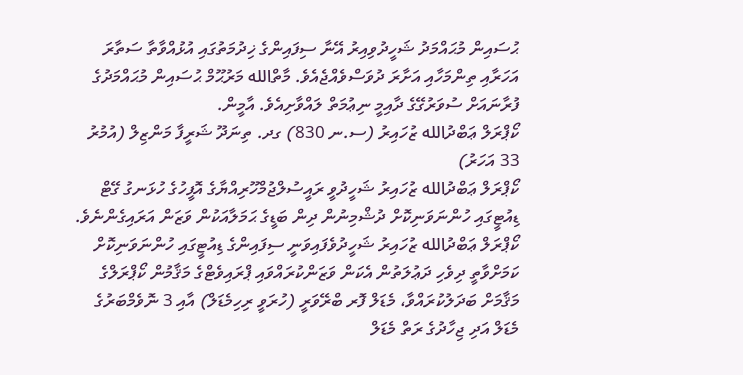ޙުސައިން މުޙައްމަދު ޝަހީދުވިއިރު އޭނާ ސިފައިންގެ ޚިދުމަތުގައި އުޅުއްވާތާ ސަތާރަ އަހަރާއި ތިންމަހާއި އަށާރަ ދުވަސްވެއްޖެއެވެ. މާތްالله މަރުޙޫމް ޙުސައިން މުޙައްމަދުގެ ފުރާނައަށް ސުވަރުގޭގެ ދާއިމީ ނިޢުމަތް ލައްވާށިއެވެ. އާމީން.
ކޯޕްރަލް ޢަބްދުالله ޒުހައިރު (ސ.ނ 830) ގދ. ތިނަދޫ ޝަރީފާ މަންޒިލް (އުމުރު 33 އަހަރު)
ކޯޕްރަލް ޢަބްދުالله ޒުހައިރު ޝަހީދުވީ ރައީސުލްޖުމްހޫރިއްޔާގެ އޮފީހުގެ ހުޅަނގު ގޭޓް ޑިއުޓީގައި ހުންނަވަނިކޮށް ދުޝްމިނުން ދިން ބަޑީގެ ޙަމަލާއަކުން ވަޒަން އަރައިގެންނެވެ. ކޯޕްރަލް ޢަބްދުالله ޒުހައިރު ޝަހީދުވެފައިވަނީ ސިފައިންގެ ޑިއުޓީގައި ހުންނަވަނިކޮށް ކަމަށްވާތީ ދިވެހި ދަޢުލަތުން އެކަން ވަޒަންކުރައްވައި ޕްރައިވެޓްގެ މަޤާމުން ކޯޕްރަލްގެ މަޤާމަށް ބަދަލުކުރައްވާ، މެޑަލް ފޮރ ބްރޭވަރީ (ހުރަވީ ރިހިމެޑަލް) އާއި 3 ނޮވެމްބަރުގެ މެޑަލް އަދި ޖިހާދުގެ ރަތް މެޑަލް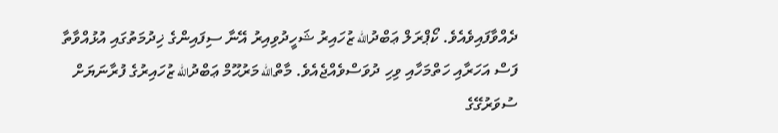ދެއްވާފައިވެއެވެ. ކޯޕްރަލް ޢަބްދުالله ޒުހައިރު ޝަހީދުވިއިރު އޭނާ ސިފައިންގެ ޚިދުމަތުގައި އުޅުއްވާތާ ފަސް އަހަރާއި ހަތްމަހާއި ވިހި ދުވަސްވެއްޖެއެވެ. މާތްالله މަރުޙޫމް ޢަބްދުالله ޒުހައިރުގެ ފުރާނަޔަށް ސުވަރުގޭގެ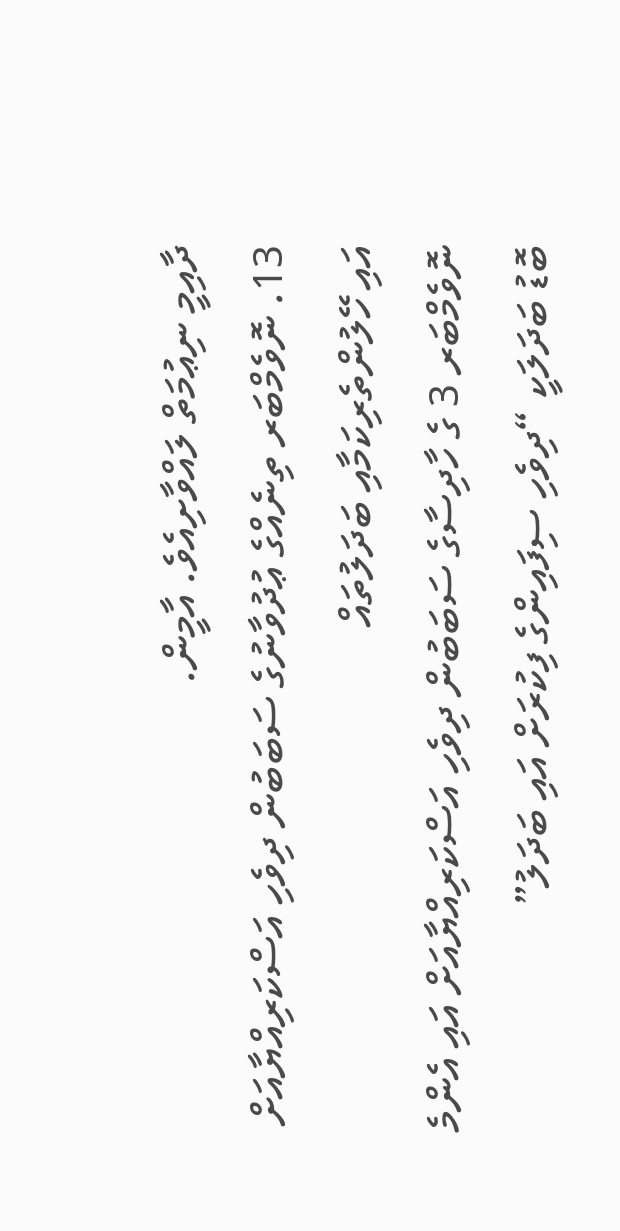ދާއިމީ ނިޢުމަތް ލައްވާށިއެވެ. އާމީން.
13. ނޮވެމްބަރ ތިނެއްގެ ޢުދުވާނުގެ ސަބަބުން ދިވެހި އަސްކަރިއްޔާއަށް އައި ހޭލުންތެރިކަމާއި ބަދަލުތައް
ނޮވެމްބަރ 3 ގެ ހާދިސާގެ ސަބަބުން ދިވެހި އަސްކަރިއްޔާއަށް އައި އެންމެ ބޮޑު ބަދަލަކީ “ދިވެހި ސިފައިންގެ ފިކުރަށް އައި ބަދަލު”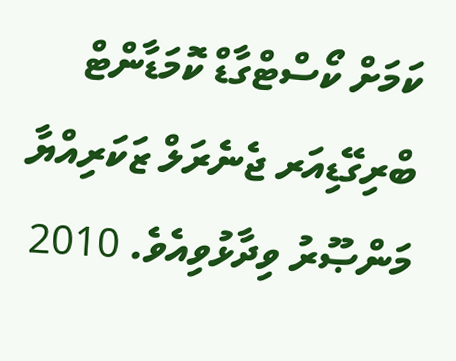ކަމަށް ކޯސްޓްގާޑް ކޮމަޑާންޓް ބްރިގޭޑިއަރ ޖެނެރަލް ޒަކަރިއްޔާ މަންޞޫރު ވިދާޅުވިއެވެ. 2010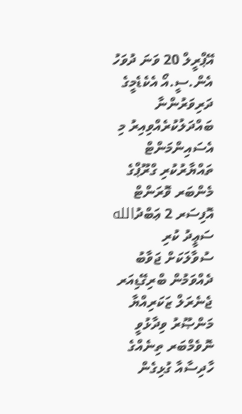އޭޕްރީލް 20 ވަނަ ދުވަހު އެން.ސީ.އޯ އެކެޑެމީގެ ދަރިވަރުންނާ ބައްދަލުކުރެއްވިއިރު މި އެސައިންމަންޓް ތައްޔާރުކުރި ގްރޫޕްގެ މެންބަރ ވޮރަންޓް އޮފިސަރ 2 ޢަބްދުالله ސަޢީދު ކުރި ސުވާލަކަށް ޖަވާބު ދެއްވަމުން ބްރިގޭޑިއަރ ޖެނެރަލް ޒަކަރިއްޔާ މަންޞޫރު ވިދާޅުވީ ނޮވެމްބަރ ތިނެއްގެ ހާދިސާއާ ގުޅިގެން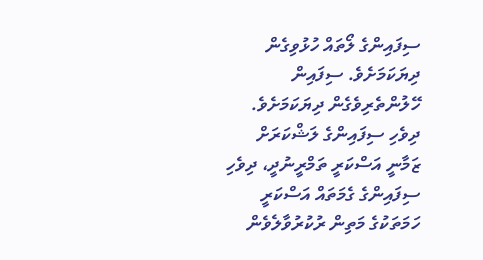ސިފައިންގެ ލޯތައް ހުޅުވިގެން ދިޔަކަމަށެވެ. ސިފައިން ހޭލުންތެރިވެގެން ދިޔަކަމަށެވެ.
ދިވެހި ސިފައިންގެ ލަޝްކަރަށް ޒަމާނީ އަސްކަރީ ތަމްރީނުދީ، ދިވެހި ސިފައިންގެ ގެމަތައް އަސްކަރީ ހަމަތަކުގެ މަތިން ރުކުރުވާލެވެން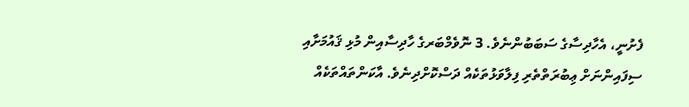ފެށުނީ، އެހާދިސާގެ ސަބަބުންނެވެ. 3 ނޮވެމްބަރގެ ހާދިސާއިން މުޅި ޤައުމަށާއި ސިފައިންނަށް ޢިބުރަތްތެރި ފިލާވަޅުތަކެއް ދަސްކޮށްދިނެވެ. އާކަންތައްތަކެއް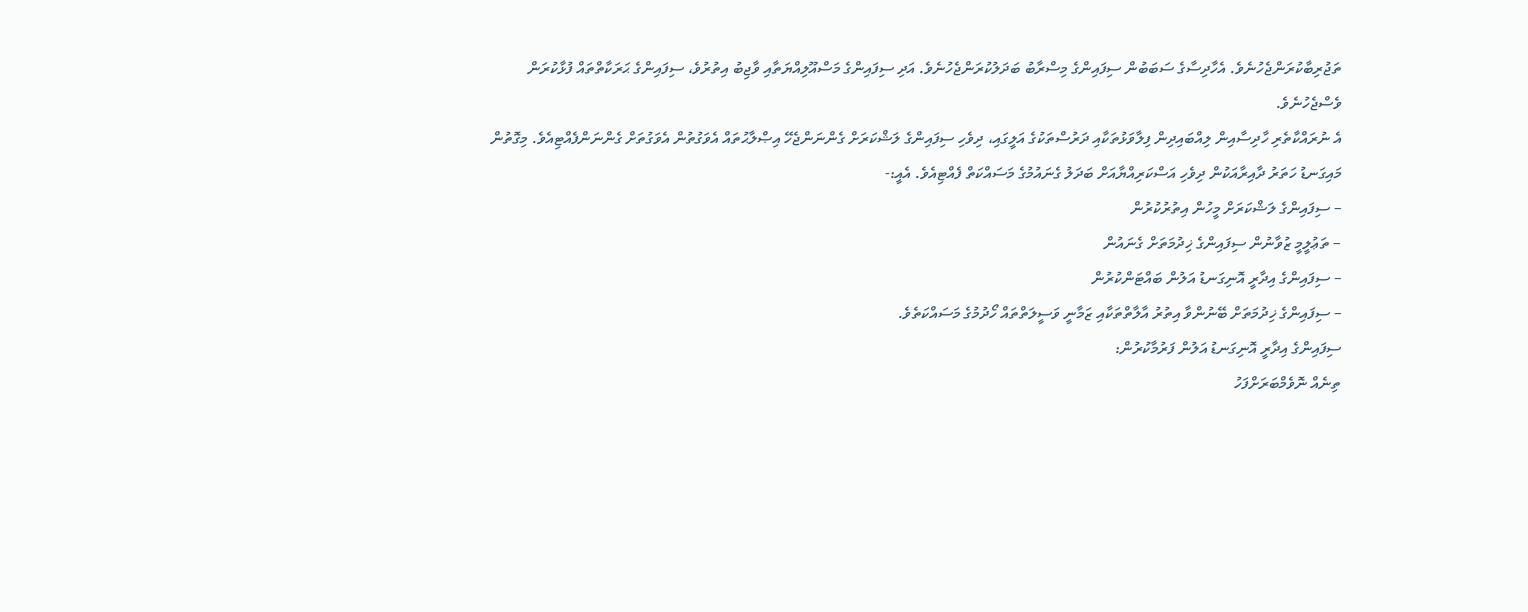ތަޖުރިބާކުރަންޖެހުނެވެ. އެހާދިސާގެ ސަބަބުން ސިފައިންގެ މިސްރާބު ބަދަލުކުރަންޖެހުނެވެ. އަދި ސިފައިންގެ މަސްއޫލިއްޔަތާއި ވާޖިބު އިތުރުވެ، ސިފައިންގެ ޙަރަކާތްތައް ފުޅާކުރަން ވެސްޖެހުނެވެ.
އެ ނުރައްކާތެރި ހާދިސާއިން ލިއްބައިދިން ފިލާވަޅުތަކާއި ދަރުސްތަކުގެ އަލީގައި، ދިވެހި ސިފައިންގެ ލަޝްކަރަށް ގެންނަންޖެހޭ އިޞްލާޙުތައް އެވަގުތުން އެވަގުތަށް ގެންނަންފެއްޓިއެވެ. މިގޮތުން މައިގަނޑު ހަތަރު ދާއިރާއަކުން ދިވެހި އަސްކަރިއްޔާއަށް ބަދަލު ގެނައުމުގެ މަސައްކަތް ފެއްޓިއެވެ. އެއީ:-
– ސިފައިންގެ ލަޝްކަރަށް މީހުން އިތުރުކުރުން
– ތަޢުލީމީ ޒުވާނުން ސިފައިންގެ ޚިދުމަތަށް ގެނައުން
– ސިފައިންގެ އިދާރީ އޮނިގަނޑު އަލުން ބައްޓަންކުރުން
– ސިފައިންގެ ޚިދުމަތަށް ބޭނުންވާ އިތުރު އާލާތްތަކާއި ޒަމާނީ ވަސީލަތްތައް ހޯދުމުގެ މަސައްކަތެވެ.
ސިފައިންގެ އިދާރީ އޮނިގަނޑު އަލުން ފަރުމާކުރުން:
ތިނެއް ނޮވެމްބަރަށްފަހު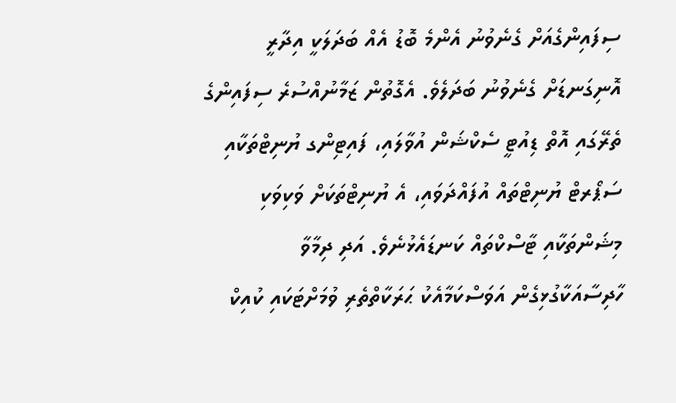ސިފައިންގެއަށް ގެނެވުނު އެންމެ ބޮޑު އެއް ބަދަލަކީ އިދާރީ އޮނިގަނޑަށް ގެނެވުނު ބަދަލެވެ. އެގޮތުން ޒަމާނުއްސުރެ ސިފައިންގެ ތެރޭގައި އޮތް ޑިއުޓީ ސެކްޝަން އުވާލައި، ފައިޓިންގ ޔުނިޓްތަކާއި ސަޕޯރޓް ޔުނިޓްތައް އުފައްދަވައި، އެ ޔުނިޓްތަކަށް ވަކިވަކި މިޝަންތަކާއި ޓާސްކްތައް ކަނޑައެޅުނެވެ. އަދި ދިމާވާ ހާދިސާއަކާގުޅިގެން އަވަސްކަމާއެކު ޙަރަކާތްތެރި ވުމަށްޓަކައި ކުއިކް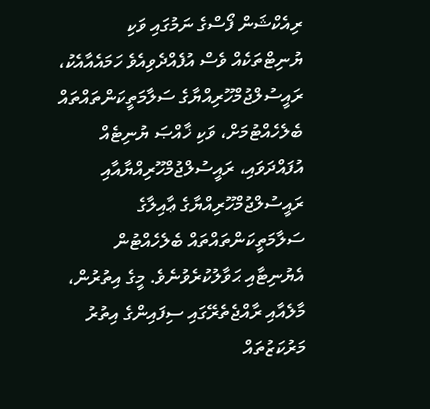ރިއެކްޝަން ފޯސްގެ ނަމުގައި ވަކި ޔުނިޓްތަކެއް ވެސް އުފެއްދެވިއެވެ ހަމައެއާއެކު، ރައީސުލްޖުމްހޫރިއްޔާގެ ސަލާމަތީކަންތައްތައް ބެލެހެއްޓުމަށް، ވަކި ޚާއްޞަ ޔުނިޓެއް އުފައްދަވައި، ރައީސުލްޖުމްހޫރިއްޔާއާއި ރައީސުލްޖުމްހޫރިއްޔާގެ ޢާއިލާގެ ސަލާމަތީކަންތައްތައް ބެލެހެއްޓުން އެޔުނިޓާއި ޙަވާލުކުރެވުނެވެ. މީގެ އިތުރުން، މާލެއާއި ރާއްޖެތެރޭގައި ސިފައިންގެ އިތުރު މަރުކަޒުތައް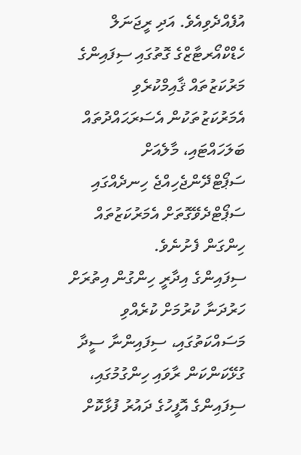އުފެއްދެވިއެވެ. އަދި ރީޖަނަލް ހެޑްކްއޯރޓާޒްގެ ގޮތުގައި ސިފައިންގެ މަރުކަޒުތައް ޤާއިމްކުރެވި އެމަރުކަޒުތަކުން އެސަރަޙައްދުތައް ބަލަހައްޓައި، މާލެއަށް ސަޕޯޓްދޭންޖެހިއްޖެ ހިނދެއްގައި ސަޕޯޓްދެވޭގޮތަށް އެމަރުކަޒުތައް ހިންގަން ފެށުނެވެ.
ސިފައިންގެ އިދާރީ ހިންގުން އިތުރަށް ހަރުދަނާ ކުރުމަށް ކުރެއްވި މަސައްކަތުގައި، ސިފައިންނާ ސީދާ ގުޅޭކަންކަން ރާވައި ހިންގުމުގައި، ސިފައިންގެ އޮފީހުގެ ދައުރު ފުޅާކޮށް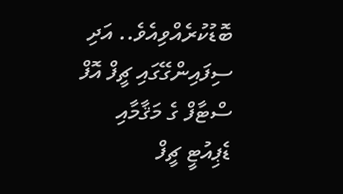ބޮޑުކުރެއްވިއެވެ.. އަދި ސިފައިންގޭގައި ޗީފް އޮފް ސްޓާފް ގެ މަޤާމާއި ޑެޕިއުޓީ ޗީފް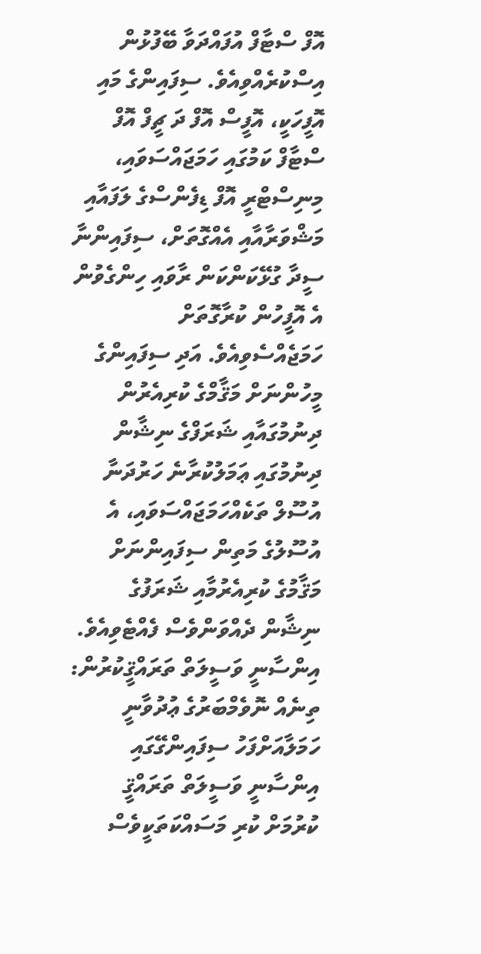އޮފް ސްޓާފް އުފައްދަވާ ބޭފުޅުން އިސްކުރެއްވިއެވެ. ސިފައިންގެ މައި އޮފީހަކީ، އޮފީސް އޮފް ދަ ޗީފް އޮފް ސްޓާފް ކަމުގައި ހަމަޖައްސަވައި، މިނިސްޓްރީ އޮފް ޑިފެންސްގެ ލަފައާއި މަޝްވަރާއާއި އެއްގޮތަށް، ސިފައިންނާ ސީދާ ގުޅޭކަންކަން ރާވައި ހިންގެވުން އެ އޮފީހުން ކުރާގޮތަށް ހަމަޖެއްސެވިއެވެ. އަދި ސިފައިންގެ މީހުންނަށް މަޤާމްގެ ކުރިއެރުން ދިނުމުގައާއި ޝަރަފްގެ ނިޝާން ދިނުމުގައި ޢަމަލުކުރާނެ ހަރުދަނާ އުސޫލް ތަކެއްހަމަޖައްސަވައި، އެ އުސޫލުގެ މަތިން ސިފައިންނަށް މަޤާމުގެ ކުރިއެރުމާއި ޝަރަފުގެ ނިޝާން ދެއްވަންވެސް ފެއްޓެވިއެވެ.
އިންސާނީ ވަސީލަތް ތަރައްޤީކުރުން:
ތިނެއް ނޮވެމްބަރުގެ ޢުދުވާނީ ހަމަލާއަށްފަހު ސިފައިންގޭގައި އިންސާނީ ވަސީލަތް ތަރައްޤީ ކުރުމަށް ކުރި މަސައްކަތަކީވެސް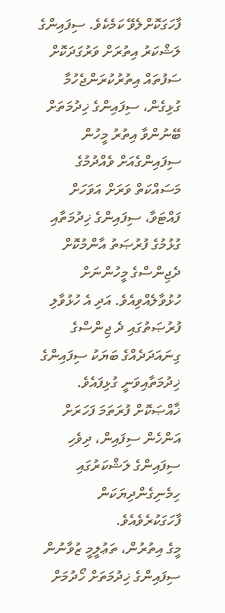ފާހަގަކޮށްލެވޭ ކަމެކެވެ. ސިފައިންގެ ލަޝްކަރު އިތުރަށް ވަރުގަދަކޮށް ސަފުތައް އިތުރުކުރަންޖެހުމާ ގުޅިގެން، ސިފައިންގެ ޚިދުމަތަށް ބޭނުންވާ އިތުރު މީހުން ސިފައިންގެއަށް ވެއްދުމުގެ މަސައްކަތް ވަރަށް އަވަހަށް ފައްޓަވާ، ސިފައިންގެ ޚިދުމަތާއި ގުޅުމުގެ ފުރުޞަތު އާންމުކޮށް ދެޖިންސްގެ މީހުންނަށް ހުޅުވާލެއްވިއެވެ. އަދި އެ ހުޅުވާލި ފުރުޞަތުގައި ދެ ޖިންސްގެ ގިނައަދަދެއްގެ ބަޔަކު ސިފައިންގެ ޚިދުމަތާއިވަނީ ގުޅިފައެވެ. ޚާއްޞަކޮށް ފުރަތަމަ ފަހަރަށް އަންހެން ސިފައިން، ދިވެހި ސިފައިންގެ ލަޝްކަރުގައި ހިމެނިގެންދިޔަކަން ފާހަގަކުރެވެއެވެ.
މީގެ އިތުރުން، ތަޢުލީމީ ޒުވާނުން ސިފައިންގެ ޚިދުމަތަށް ހޯދުމަށް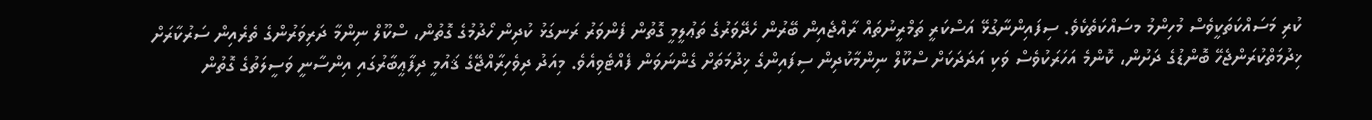ކުރި މަސައްކަތަކީވެސް މުހިންމު މސައްކަތެކެވެ. ސިފައިންނާގުޅޭ އަސްކަރީ ތަމްރީނުތައް ރާއްޖެއިން ބޭރުން ހެދޭވަރުގެ ތަޢުލީމީ ގޮތުން ފެންވަރު ރަނގަޅު ކުދިން ހޯދުމުގެ ގޮތުން، ސްކޫލް ނިންމާ ދަރިވަރުންގެ ތެރެއިން ސަރުކާރަށް ޚިދުމަތްކުރަންޖެހޭ ބޮންޑުގެ ދަށުން، ކޮންމެ އަހަރަކުވެސް ވަކި އަދަދަކަށް ސްކޫލް ނިންމާކުދިން ސިފައިންގެ ޚިދުމަތަށް ގެންނަވަން ފެއްޓެވިއެވެ. މިއަދު ދިވެހިރާއްޖޭގެ ޤައުމީ ދިފާޢީބާރުގައި އިންސާނީ ވަސީލަތުގެ ގޮތުން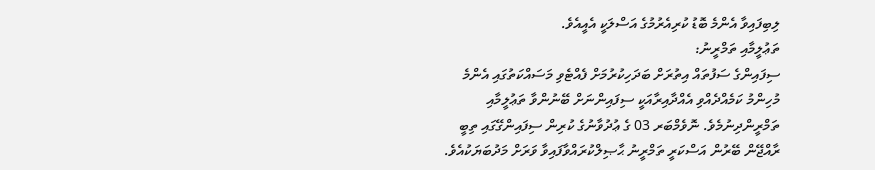ލިބިފައިވާ އެންމެ ބޮޑު ކުރިއެރުމުގެ އަސްލަކީ އެއީއެވެ.
ތަޢުލީމާއި ތަމްރީނު:
ސިފައިންގެ ސަފުތައް އިތުރަށް ބަދަހިކުރުމަށް ފެއްޓެވި މަސައްކަތުގައި އެންމެ މުހިންމު ކަމެއްދެއްވި އެއްދާއިރާއަކީ ސިފައިންނަށް ބޭނުންވާ ތަޢުލީމާއި ތަމްރީންދިނުމެވެ. ނޮވެމްބަރ 03 ގެ ޢުދުވާނުގެ ކުރިން ސިފައިންގޭގައި ތިބީ ރާއްޖޭން ބޭރުން އަސްކަރީ ތަމްރީނު ޙާޞިލްކުރައްވާފައިވާ ވަރަށް މަދުބަޔަކުއެވެ.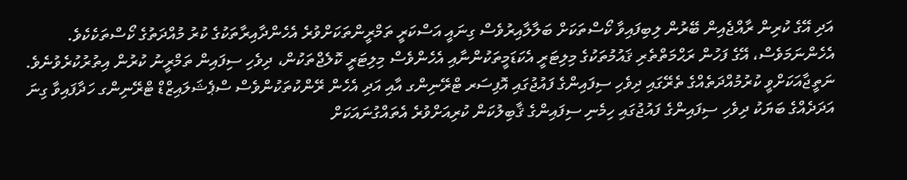އަދި އޭގެ ކުރިން ރާއްޖެއިން ބޭރުން ލިބިފައިވާ ކޯސްތަކަށް ބަލާލާއިރުވެސް ގިނައީ އަސްކަރީ ތަމްރީންތަކަށްވުރެ އެހެންދާއިރާތަކުގެ ކުރު މުއްދަތުގެ ކޯސްތަކެކެވެ. އެހެންނަމަވެސް، އޭގެ ފަހުން ރަޙްމަތްތެރި ޤައުމުތަކުގެ މިލިޓަރީ އެކަޑަމީތަކުންނާއި އެހެންވެސް މިލިޓަރީ ކޮލެޖްތަކުން، ދިވެހި ސިފައިން ތަމްރީނު ކުރުން އިތުރުކުރެވުނެވެ. ނަތީޖާއަކަށްވީ ކުރުމުއްދަތެއްގެ ތެރޭގައި ދިވެހި ސިފައިންގެ ފައުޖުގައި އޮފިސަރ ޓްރޭނިންގ އާއި އަދި އެހެން ރޭންކުތަކުންވެސް ސްޕެޝަލައިޒްޑް ޓްރޭނިންގ ހަދާފައިވާ ގިނަ އަދަދެއްގެ ބަޔަކު ދިވެހި ސިފައިންގެ ފައުޖުގައި ހިމެނި ސިފައިންގެ ޤާބިލުކަން ކުރިއަށްވުރެ އެތައްގުނައަކަށް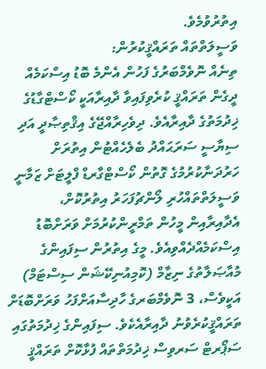އިތުރުވުމެވެ.
ވަސީލަތްތައް ތަރައްޤީކުރުން:
ތިނެއް ނޮވެމްބަރުގެ ފަހުން އެންމެ ބޮޑު އިސްކަމެއް ދީގެން ތަރައްޤީ ކުރެވިފައިވާ ދާއިރާއަކީ ކޯސްޓްގާޑުގެ ޚިދުމަތުގެ ދާއިރާއެވެ. ދިވެހިރާއްޖޭގެ އިޤްތިޞާދީ އަދި ސިޔާސީ ސަރަޙައްދު ބެލެހެއްޓުން އިތުރަށް ހަރުދަނާކުރުމުގެ ގޮތުން ކޯސްޓްގާރޑް ފްލީޓަށް ޒަމާނީ ވަސީލަތްތައްހުރި ލޯންޗުފަހަރު އިތުރުކޮށް، އެދާއިރާއިން މީހުން ތަމްރީންކުރުމަށް ވަރަށްބޮޑު އިސްކަމެއްދެއްވިއެވެ. މީގެ އިތުރުން ސިފައިންގެ މުއާޞަލާތުގެ ނިޒާމް (ކޮމިއުނިކޭޝަން ސިސްޓަމް) އަކީވެސް، 3 ނޮވެމްބަރގެ ހާދިސާއަށްފަހު ވަރަށްބޮޑަށް ތަރައްޤީކުރެވުނު ދާއިރާއެކެވެ. ސިފައިންގެ ޚިދުމަތުގައި ސަޕޯރޓް ސަރވިސް ޚިދުމަތްތައް ފުޅާކޮށް ތަރައްޤީ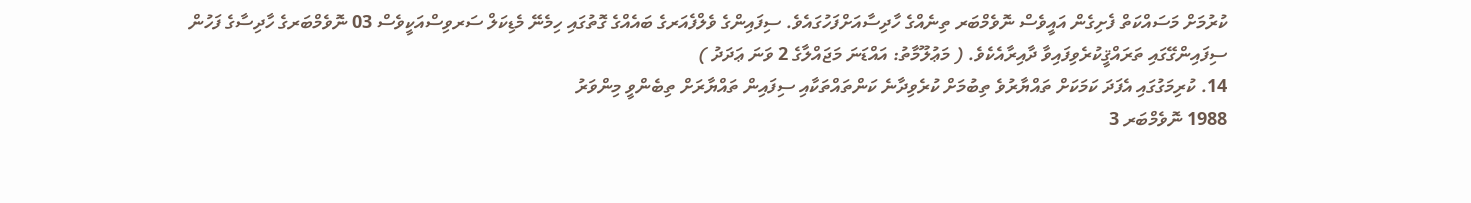ކުރުމަށް މަސައްކަތް ފެށިގެން އައީވެސް ނޮވެމްބަރ ތިނެއްގެ ހާދިސާއަށްފަހުގައެވެ. ސިފައިންގެ ވެލްފެއަރގެ ބައެއްގެ ގޮތުގައި ހިމެނޭ މެޑިކަލް ސަރވިސްއަކީވެސް 03 ނޮވެމްބަރގެ ހާދިސާގެ ފަހުން ސިފައިންގޭގައި ތަރައްޤީކުރެވިފައިވާ ދާއިރާއެކެވެ. ( މަޢުލޫމާތު: އައްޑަނަ މަޖައްލާގެ 2 ވަނަ ޢަދަދު )
14. ކުރިމަގުގައި އެފަދަ ކަމަކަށް ތައްޔާރުވެ ތިބުމަށް ކުރެވިދާނެ ކަންތައްތަކާއި ސިފައިން ތައްޔާރަށް ތިބެންވީ މިންވަރު
1988 ނޮވެމްބަރ 3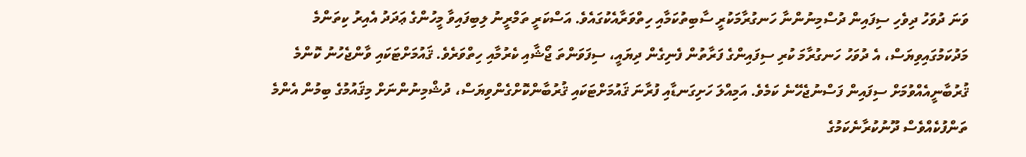ވަނަ ދުވަހު ދިވެހި ސިފައިން ދުސްމިނުންނާ ހަނގުރާމަކުރީ ސާބިތުކަމާއި ހިތްވަރާއެކުގައެވެ. އަސްކަރީ ތަމްރީނު ލިބިފައިވާ މީހުންގެ ޢަދަދު އެއިރު ކިތަންމެ މަދުކަމުގައިވިޔަސް، އެ ދުވަހު ހަނގުރާމަ ކުރި ސިފައިންގެ ފަރާތުން ފެނިގެން ދިޔައީ، ސިފަވަންތަ ޖޯޝާއި ކެރުމާއި ހިތްވަރެވެ. ޤައުމަށްޓަކައި ވާންޖެހުނު ކޮންމެ ޤުރުބާނީއެއްވުމަށް ސިފައިން ފަސްނުޖެހޭނެ ކަމެވެ. އަމިއްލަ ހަށިގަނޑާއި ފުރާނަ ޤައުމަށްޓަކައި ޤުރުބާންކޮށްގެންވިޔަސް، ދުޝްމިނުންނަށް މިޤައުމުގެ ބިމުން އެންމެ ތަންފުކެއްވެސް ދޫނުކުރާނެކަމުގެ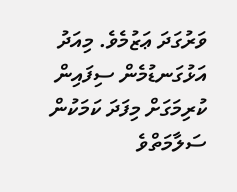ވަރުގަދަ ޢަޒުމެވެ. މިއަދު އަޅުގަނޑުމެން ސިފައިން ކުރިމަގަށް މިފަދަ ކަމަކުން ސަލާމަތްވެ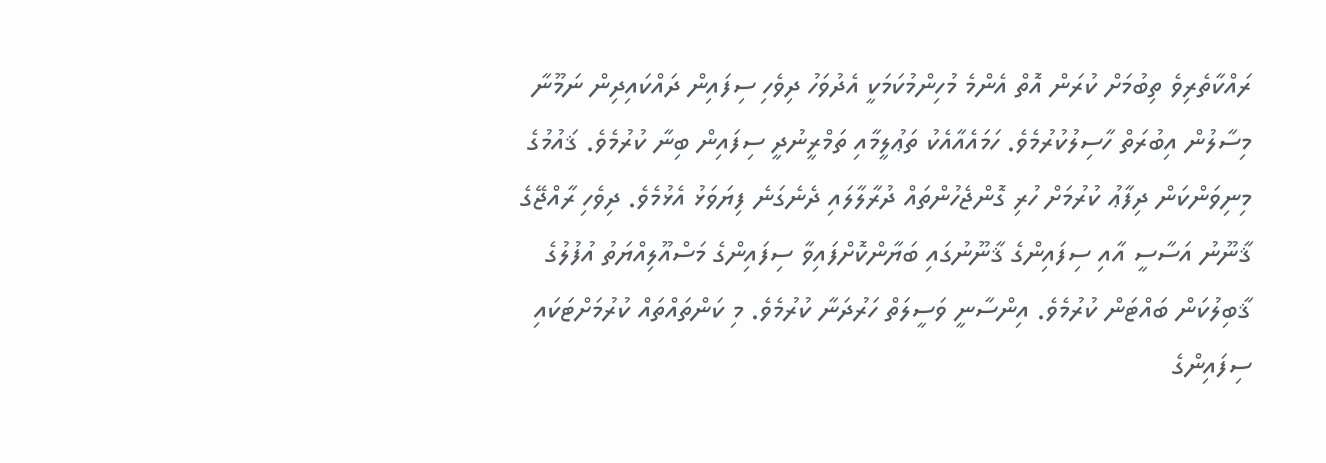ރައްކާތެރިވެ ތިބުމަށް ކުރަން އޮތް އެންމެ މުހިންމުކަމަކީ އެދުވަހު ދިވެހި ސިފައިން ދައްކައިދިން ނަމޫނާ މިސާލުން އިބުރަތް ހާސިލުކުރުމެވެ. ހަމައެއާއެކު ތަޢުލީމާއި ތަމްރީނުދީ ސިފައިން ބިނާ ކުރުމެވެ. ޤައުމުގެ މިނިވަންކަން ދިފާޢު ކުރުމަށް ހުރި ގޮންޖެހުންތައް ދުރާލާލައި ދެނެގަނެ ފިޔަވަޅު އެޅުމެވެ. ދިވެހި ރާއްޖޭގެ ޤާނޫނު އަސާސީ އާއި ސިފައިންގެ ޤާނޫނުގައި ބަޔާންކޮށްފައިވާ ސިފައިންގެ މަސްއޫލިއްޔަތު އުފުލުގެ ޤާބިލުކަން ބައްޓަން ކުރުމެވެ. އިންސާނީ ވަސީލަތް ހަރުދަނާ ކުރުމެވެ. މި ކަންތައްތައް ކުރުމަށްޓަކައި ސިފައިންގެ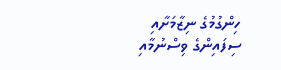ހިންގުމުގެ ނިޒާމަށާއި ސިފައިންގެ ވިސްނުމާއި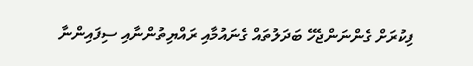ފިކުރަށް ގެންނަންޖެހޭ ބަދަލުތައް ގެނައުމާއި ރައްޔިތުންނާއި ސިފައިންނާ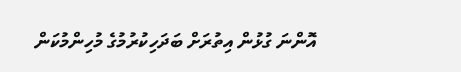އޮންނަ ގުޅުން އިތުރަށް ބަދަހިކުރުމުގެ މުހިންމުކަން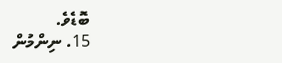ބޮޑެވެ.
15. ނިންމުން